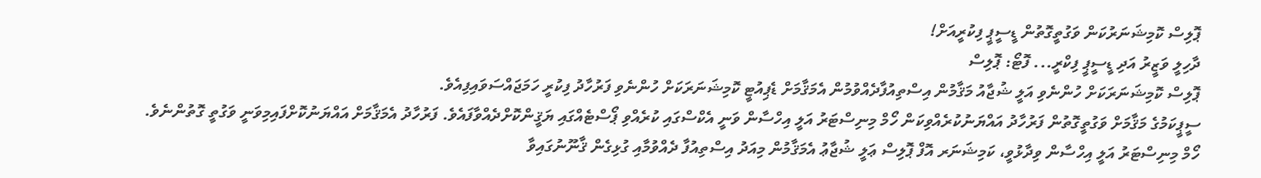ޕޮލިސް ކޮމިޝަނަރުކަން ވަގުތީގޮތުން ޑީސީޕީ ފިކުރީއަށް!
ދާހިލީ ވަޒީރު އަދި ޑީސީޕީ ފިކްރީ... ފޮޓޯ: ޕޮލިސް
ޕޮލިސް ކޮމިޝަނަރަކަށް ހުންނެވި އަލީ ޝުޖާއު މަޤާމުން އިސްތިއުފާދެއްވުމުން އެމަޤާމަށް ޑެޕިއުޓީ ކޮމިޝަނަރަކަށް ހުންނެވި ފަރުހާދު ފިކުރީ ހަމަޖައްސަވައިފިއެވެ.
ސީޕީކަމުގެ މަޤާމަށް ވަގުތީގޮތުން ފަރުހާދު އައްޔަނުކުރެއްވިކަން ހޯމް މިނިސްޓަރު އަލީ އިހްސާން ވަނީ އެކްސްގައި ކުރެއްވި ޕޯސްޓެއްގައި ޔަޤީންކޮށްދެއްވާފައެވެ. ފަރުހާދު އެމަޤާމަށް އައްޔަނުކޮށްފައިމިވަނީ ވަގުތީ ގޮތުންނެވެ.
ހޯމް މިނިސްޓަރު އަލީ އިހްސާން ވިދާޅުވީ، ކަމިޝަނަރ އޮފް ޕޮލިސް ޢަލީ ޝުޖާޢު އެމަޤާމުން މިއަދު އިސްތިއުފާ ދެއްވުމާއި ގުޅިގެން ޤާނޫނުގައިވާ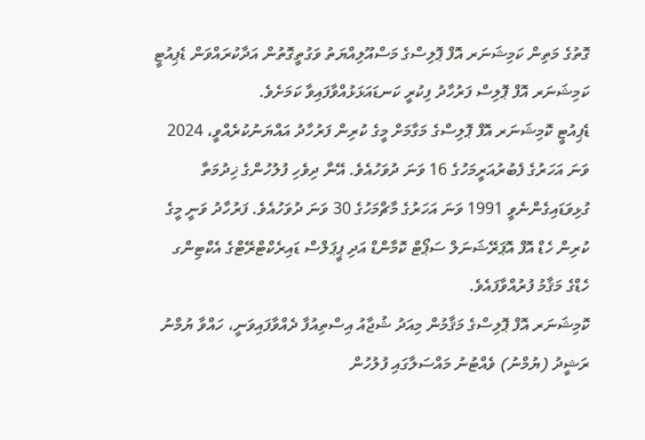ގޮތުގެ މަތިން ކަމިޝަނަރ އޮފް ޕޮލިސްގެ މަސްއޫލިއްޔަތު ވަގުތީގޮތުން އަދާކުރައްވަން ޑެޕިއުޓީ ކަމިޝަނަރ އޮފް ޕޮލިސް ފަރުހާދު ފިކުރީ ކަނޑައަޅަޅުއްވާފައިވާ ކަމަށެވެ.
ޑެޕިއުޓީ ކޮމިޝަނަރ އޮފް ޕޮލިސްގެ މަގާމަށް މީގެ ކުރިން ފަރުހާދު އައްޔަނުކުރެއްވީ، 2024 ވަނަ އަހަރުގެ ފެބުރުއަރީމަހުގެ 16 ވަނަ ދުވަހުއެވެ. އޭނާ ދިވެހި ފުލުހުންގެ ޚިދުމަތާ ގުޅިވަޑައިގެންނެވީ 1991 ވަނަ އަހަރުގެ މާޗްމަހުގެ 30 ވަނަ ދުވަހުއެވެ. ފަރުހާދު ވަނީ މީގެ ކުރިން ހެޑް އޮފް އޮޕަރޭޝަނަލް ސަޕޯޓް ކޮމާންޑް އަދި ޕީޕަލްސް ޑައިރެކްޓްރޭޓްގެ އެކްޓިންގ ހެޑްގެ މަޤާމު ފުރުއްވާފައެވެ.
ކޮމިޝަނަރ އޮފް ޕޮލިސްގެ މަޤާމުން މިއަދު ޝުޖާއު އިސްތިއުފާ ދެއްވާފައިވަނީ، ހައްވާ ޔުމްނު ރަޝީދު (ޔުމްނު) ވެއްޓުނު މައްސަލާގައި ފުލުހުން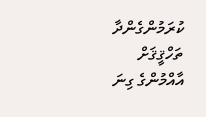ކުރަމުންގެންދާ ތަހްޤީޤަށް އާއްމުންގެ ގިނަ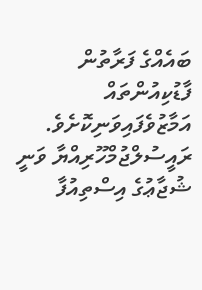ބައެއްގެ ފަރާތުން ފާޑުކިއުންތައް އަމާޒުވެފައިވަނިކޮށެވެ. ރައީސުލްޖުމްހޫރިއްޔާ ވަނީ ޝުޖާޢުގެ އިސްތިއުފާ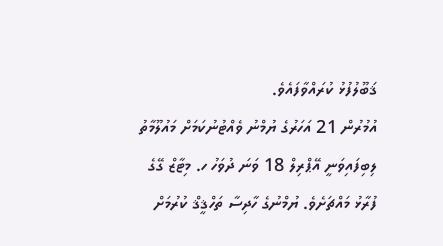ޤަބޫލުފުޅު ކުރައްވާފައެވެ.
އުމުރުން 21 އަހަރުގެ ޔުމްނު ވެއްޓުނުކަމަށް މައުލޫމާތު ލިބިފައިވަނީ އޭޕްރިލް 18 ވަނަ ދުވަހު ހ. މިޓާޒް ގޭގެ ފުރާޅު މައްޗަށެވެ. ޔުމްނުގެ ހާދިސާ ތަހްޤީޤް ކުރުމަށް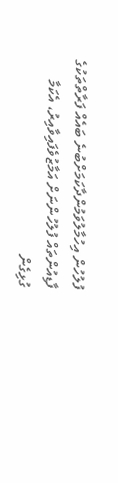ފުލުހުން އިހުމާލުވަމުންދާކަމަށްބުނެ ބައެއް ފަރާތްތަކުގެ ފާޑިއުންތައް ފުލުހުންނަށް އަމާޒުވެފައިވާއިރު، އެކަމާ ގުޅިގެން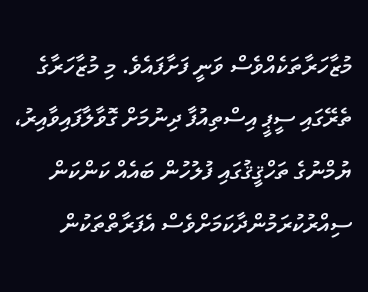މުޒާހަރާތަކެއްވެސް ވަނީ ފަށާފައެވެ. މި މުޒާހަރާގެ ތެރޭގައި ސީޕީ އިސްތިއުފާ ދިނުމަށް ގޮވާލާފައިވާއިރު، ޔުމްނުގެ ތަހްޤީޤުގައި ފުލުހުން ބައެއް ކަންކަން ސިއްރުކުރަމުންދާކަމަށްވެސް އެފަރާތްތަކުން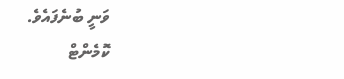ވަނީ ބުނެފައެވެ.
ކޮމެންޓް